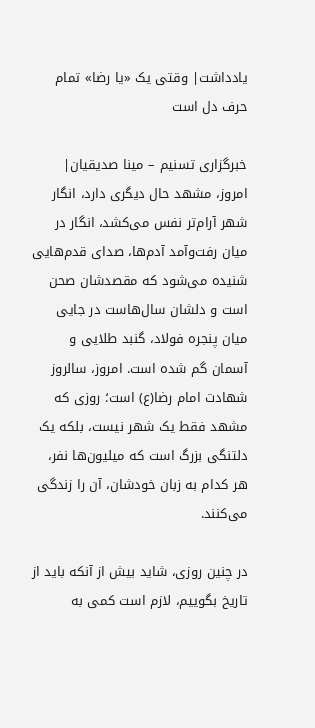یادداشت| وقتی یک «یا رضا» تمام حرف دل است

خبرگزاری تسنیم – مینا صدیقیان| امروز، مشهد حال دیگری دارد، انگار شهر آرام‌تر نفس می‌کشد، انگار در میان رفت‌وآمد آدم‌ها، صدای قدم‌هایی شنیده می‌شود که مقصدشان صحن است و دلشان سال‌هاست در جایی میان پنجره فولاد، گنبد طلایی و آسمان گم شده است. امروز، سالروز شهادت امام رضا(ع) است؛ روزی که مشهد فقط یک شهر نیست، بلکه یک دلتنگی بزرگ است که میلیون‌ها نفر، هر کدام به زبان خودشان، آن را زندگی می‌کنند.

در چنین روزی، شاید بیش از آنکه باید از تاریخ بگوییم، لازم است کمی به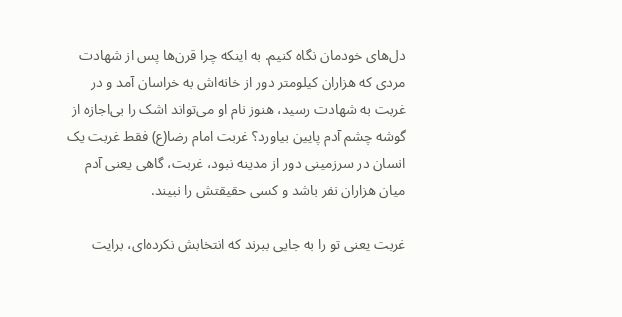دل‌های خودمان نگاه کنیم. به اینکه چرا قرن‌ها پس از شهادت مردی که هزاران کیلومتر دور از خانه‌اش به خراسان آمد و در غربت به شهادت رسید، هنوز نام او می‌تواند اشک را بی‌اجازه از گوشه چشم آدم پایین بیاورد؟ غربت امام رضا(ع) فقط غربت یک انسان در سرزمینی دور از مدینه نبود، غربت، گاهی یعنی آدم میان هزاران نفر باشد و کسی حقیقتش را نبیند.

غربت یعنی تو را به جایی ببرند که انتخابش نکرده‌ای، برایت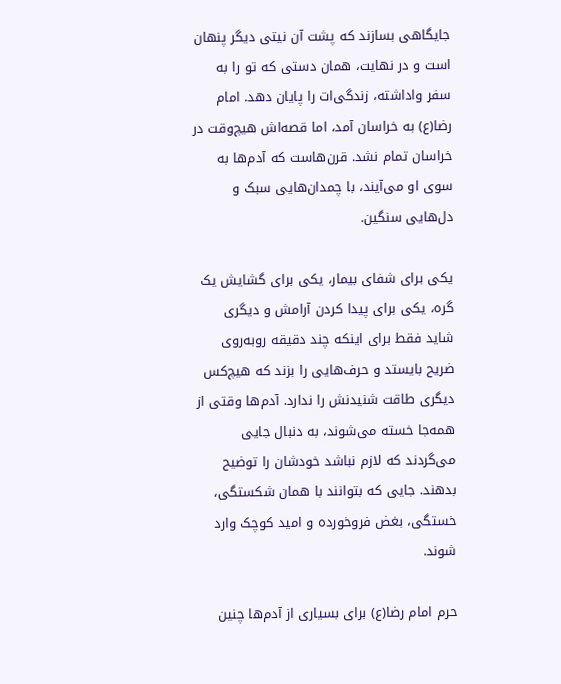جایگاهی بسازند که پشت آن نیتی دیگر پنهان است و در نهایت، همان دستی که تو را به سفر واداشته، زندگی‌ات را پایان دهد. امام رضا(ع) به خراسان آمد، اما قصه‌اش هیچ‌وقت در خراسان تمام نشد. قرن‌هاست که آدم‌ها به سوی او می‌آیند، با چمدان‌هایی سبک و دل‌هایی سنگین.

یکی برای شفای بیمار، یکی برای گشایش یک گره، یکی برای پیدا کردن آرامش و دیگری شاید فقط برای اینکه چند دقیقه روبه‌روی ضریح بایستد و حرف‌هایی را بزند که هیچ‌کس دیگری طاقت شنیدنش را ندارد. آدم‌ها وقتی از همه‌جا خسته می‌شوند، به دنبال جایی می‌گردند که لازم نباشد خودشان را توضیح بدهند. جایی که بتوانند با همان شکستگی، خستگی، بغض فروخورده و امید کوچک وارد شوند.

حرم امام رضا(ع) برای بسیاری از آدم‌ها چنین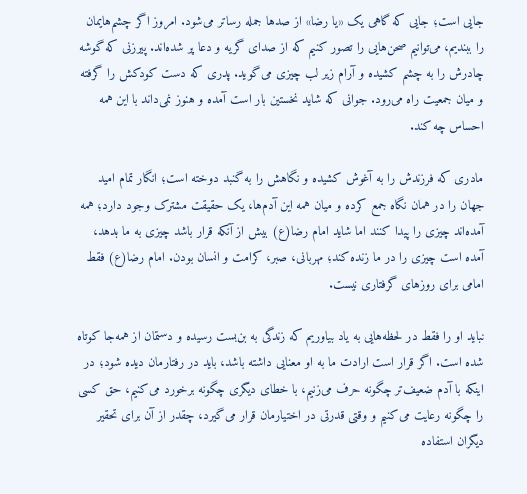جایی است؛ جایی که گاهی یک «یا رضا» از صدها جمله رساتر می‌شود. امروز اگر چشم‌هایمان را ببندیم، می‌توانیم صحن‌هایی را تصور کنیم که از صدای گریه و دعا پر شده‌اند. پیرزنی که گوشه چادرش را به چشم کشیده و آرام زیر لب چیزی می‌گوید. پدری که دست کودکش را گرفته و میان جمعیت راه می‌رود. جوانی که شاید نخستین بار است آمده و هنوز نمی‌داند با این همه احساس چه کند.

مادری که فرزندش را به آغوش کشیده و نگاهش را به گنبد دوخته است؛ انگار تمام امید جهان را در همان نگاه جمع کرده و میان همه این آدم‌ها، یک حقیقت مشترک وجود دارد؛ همه آمده‌اند چیزی را پیدا کنند اما شاید امام رضا(ع) بیش از آنکه قرار باشد چیزی به ما بدهد، آمده است چیزی را در ما زنده کند؛ مهربانی، صبر، کرامت و انسان بودن. امام رضا(ع) فقط امامی برای روزهای گرفتاری نیست.

نباید او را فقط در لحظه‌هایی به یاد بیاوریم که زندگی به بن‌بست رسیده و دستمان از همه‌جا کوتاه شده است. اگر قرار است ارادت ما به او معنایی داشته باشد، باید در رفتارمان دیده شود؛ در اینکه با آدم ضعیف‌تر چگونه حرف می‌زنیم، با خطای دیگری چگونه برخورد می‌کنیم، حق کسی را چگونه رعایت می‌کنیم و وقتی قدرتی در اختیارمان قرار می‌گیرد، چقدر از آن برای تحقیر دیگران استفاده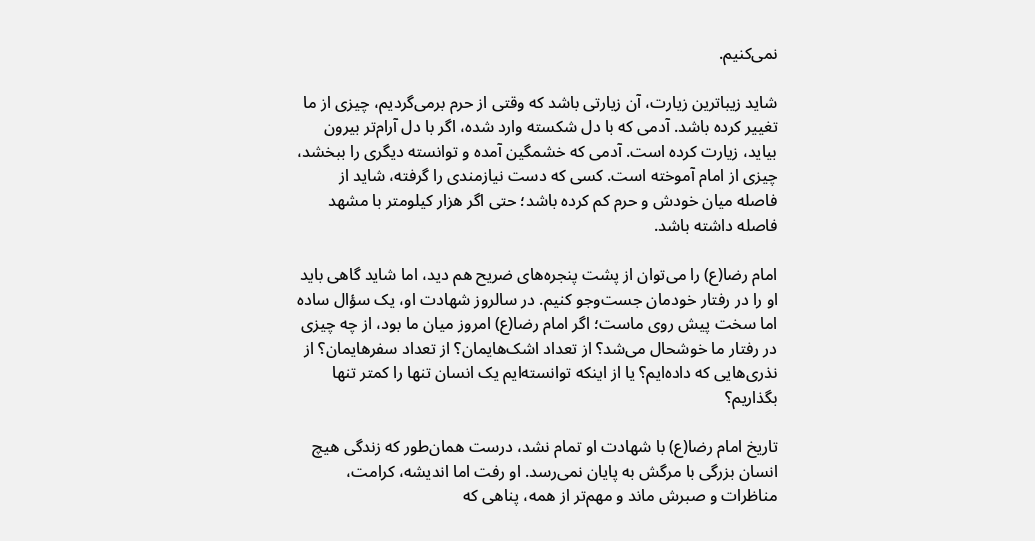نمی‌کنیم.

شاید زیباترین زیارت، آن زیارتی باشد که وقتی از حرم برمی‌گردیم، چیزی از ما تغییر کرده باشد. آدمی که با دل شکسته وارد شده، اگر با دل آرام‌تر بیرون بیاید، زیارت کرده است. آدمی که خشمگین آمده و توانسته دیگری را ببخشد، چیزی از امام آموخته است. کسی که دست نیازمندی را گرفته، شاید از فاصله میان خودش و حرم کم کرده باشد؛ حتی اگر هزار کیلومتر با مشهد فاصله داشته باشد.

امام رضا(ع) را می‌توان از پشت پنجره‌های ضریح هم دید، اما شاید گاهی باید او را در رفتار خودمان جست‌وجو کنیم. در سالروز شهادت او، یک سؤال ساده اما سخت پیش روی ماست؛ اگر امام رضا(ع) امروز میان ما بود، از چه چیزی در رفتار ما خوشحال می‌شد؟ از تعداد اشک‌هایمان؟ از تعداد سفرهایمان؟ از نذری‌هایی که داده‌ایم؟ یا از اینکه توانسته‌ایم یک انسان تنها را کمتر تنها بگذاریم؟

تاریخ امام رضا(ع) با شهادت او تمام نشد، درست همان‌طور که زندگی هیچ انسان بزرگی با مرگش به پایان نمی‌رسد. او رفت اما اندیشه، کرامت، مناظرات و صبرش ماند و مهم‌تر از همه، پناهی که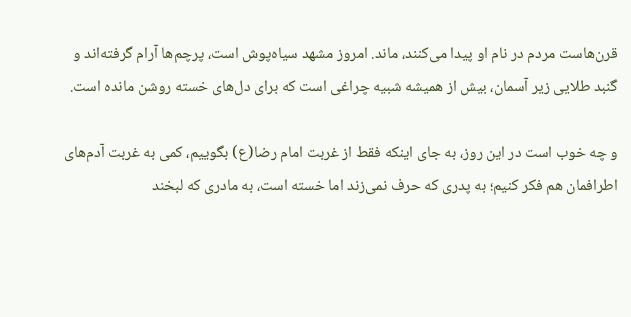قرن‌هاست مردم در نام او پیدا می‌کنند، ماند. امروز مشهد سیاه‌پوش است، پرچم‌ها آرام گرفته‌اند و گنبد طلایی زیر آسمان، بیش از همیشه شبیه چراغی است که برای دل‌های خسته روشن مانده است.

و چه خوب است در این روز، به جای اینکه فقط از غربت امام رضا(ع) بگوییم، کمی به غربت آدم‌های اطرافمان هم فکر کنیم؛ به پدری که حرف نمی‌زند اما خسته است، به مادری که لبخند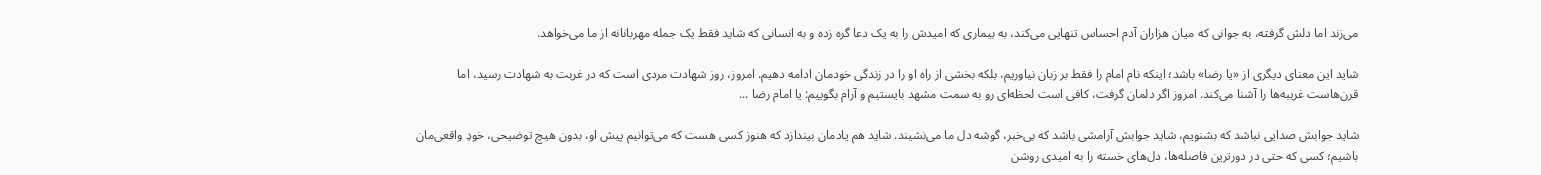می‌زند اما دلش گرفته، به جوانی که میان هزاران آدم احساس تنهایی می‌کند، به بیماری که امیدش را به یک دعا گره زده و به انسانی که شاید فقط یک جمله مهربانانه از ما می‌خواهد.

شاید این معنای دیگری از «یا رضا» باشد؛ اینکه نام امام را فقط بر زبان نیاوریم، بلکه بخشی از راه او را در زندگی خودمان ادامه دهیم. امروز، روز شهادت مردی است که در غربت به شهادت رسید، اما قرن‌هاست غریبه‌ها را آشنا می‌کند. امروز اگر دلمان گرفت، کافی است لحظه‌ای رو به سمت مشهد بایستیم و آرام بگوییم: یا امام رضا ...

شاید جوابش صدایی نباشد که بشنویم، شاید جوابش آرامشی باشد که بی‌خبر، گوشه دل ما می‌نشیند. شاید هم یادمان بیندازد که هنوز کسی هست که می‌توانیم پیش او، بدون هیچ توضیحی، خودِ واقعی‌مان باشیم؛ کسی که حتی در دورترین فاصله‌ها، دل‌های خسته را به امیدی روشن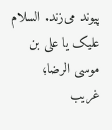پیوند می‌زند. السلام علیک یا علی بن موسی الرضا؛ غریب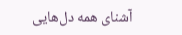آشنای همه دل‌هایی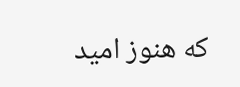که هنوز امید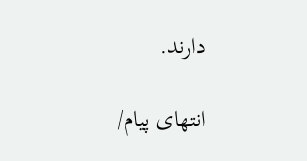دارند.

انتهای پیام/